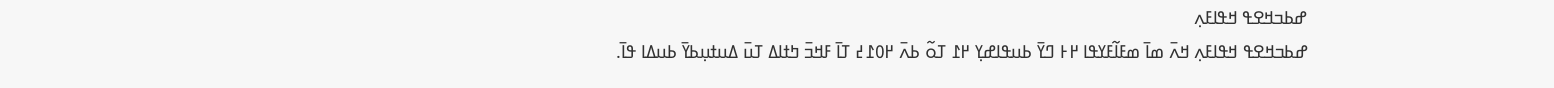ߝߕߏߞߐߟ ߞߟߊߓߍ߲
ߝߕߏߞߐߟ ߞߟߊߓߍ߲ ߞߍ߫ ߘߊ߫ ߘߓߊ߬ߓߌߟߊ ߂߅ ߣߌ߫ ߕߎߟߊߝߌ߲ ߂߁ ߠߋ߬ ߕߍ߫ ߂߀߁߄ ߠߊ߫ ߓߞߏ߫ ߤߙߊߡ ߠߎ߫ ߡߎߙߎ߲ߕߌ߫ ߕߎߡߊ ߟߊ߫.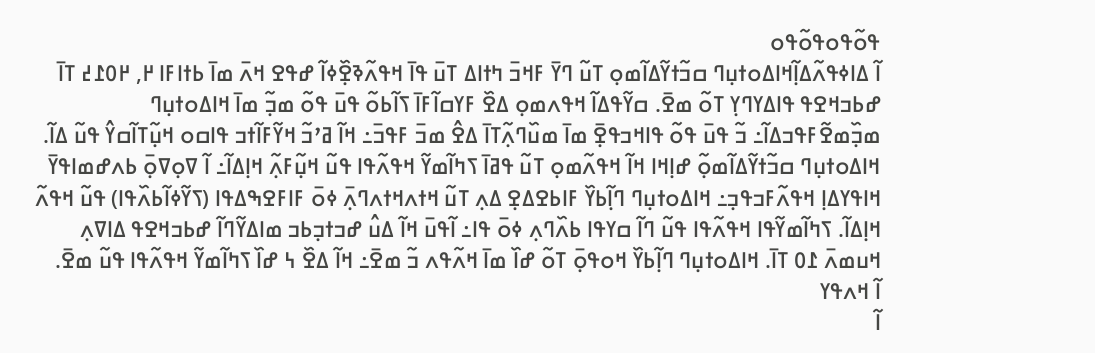ߟߋ߬ߟߋߟߋ߬ߟߋ
ߊ߬ ߡߊߦߟߍ߬ߡߊ߲߬ߞߊߡߋߙߎ߲ߣ ߛߏ߬ߙߌ߬ߡߊ߬ߘߋ߲ ߠߎ߬ ߣߌ߫ ߓߞߏ߫ ߤߙߊߡ ߠߎ߫ ߟߊ߫ ߞߟߍ߬ߢߐ߲߰ߦߊ߬ ߝߟߐ ߞߍ߫ ߘߊ߫ ߕߙߊߓߊ ߂, ߂߀߁߄ ߠߊ߫ ߝߕߏߞߐߟ ߟߊߡߌߣߌ߲ ߠߋ߬ ߘߐ߫. ߛߌ߬ߟߡߊ߬ ߞߟߍߘߋ߲ ߡߐ߰ ߓߌߛߊ߬ߓߊ߫ ߖߊ߬ߕߋ߬ ߟߎ߫ ߟߋ߬ ߘߏ߲߬ ߘߊ߫ ߞߊߡߋߙߎ߲ߣ ߘߏ߲߰ߘߐ߬ߓߟߏߡߊ߬߸ ߏ߬ ߟߎ߫ ߟߋ߬ ߟߊߞߏߟߐ߲߫ ߘߊ߫ ߘߎ߰ߣߍ߲߬ߠߊ߫ ߡߐ߮ ߘߏ߫ ߓߟߏ߫߸ ߞߊ߬ ߥߴߏ߬ ߞߌ߬ߓߊ߬ߙߏ ߟߊߛߋ ߞߎ߲߬ߠߊ߬ߛߌ߮ ߟߎ߬ ߡߊ߬. ߞߊߡߋߙߎ߲ߣ ߛߏ߬ߙߌ߬ߡߊ߬ߘߋ߲߬ ߝߊ߲ߞߊ ߞߊ߬ ߞߟߍ߬ߘߋ߲ ߠߎ߬ ߟߥߊ߫ ߖߤߊ߬ߘߌ߬ ߞߟߍ߬ߟߊ ߟߎ߬ ߞߎ߲߬ߓߍ߲߬ ߞߊ߲ߡߊ߬߸ ߊ߬ ߜߋ߲ߜߋ߲߫ ߕߍߝߘߊߟߌ߫ ߞߊߟߌߡߊ߲ ߞߟߍ߬ߓߏߟߏ߲߸ ߞߊߡߋߙߎ߲ߣ ߣߊ߲߬ߕߌ߰ ߓߊߕߐߡߐ߲ ߡߍ߲ ߠߎ߬ ߞߙߍߞߙߍߣߍ߲߫ ߦߋ߫ ߓߊߓߐߒߡߟߊ (ߖߌ߬ߦߊ߬ߕߍ߰ߟߊ) ߟߎ߬ ߞߟߍ߬ ߞߊ߲ߡߊ߬. ߖߤߊ߬ߘߌ߬ߟߊ ߞߟߍ߬ߟߊ ߟߎ߬ ߣߊ߬ ߛߌߟߊ ߕߍ߰ߣߍ߲ ߦߋ߫ ߟߊ߸ ߊ߬ߟߎ߫ ߞߊ߬ ߡߎ߮ ߝߏߙߏ߲ߕߏ ߘߊߡߌ߬ߣߊ߬ ߝߕߏߞߐߟ ߡߊߜߍ߲ ߞߎߘߍ߫ ߁߀ ߠߊ߫. ߞߊߡߋߙߎ߲ߣ ߣߊ߲߬ߕߌ߰ ߞߋߟߋ߲߫ ߠߋ߬ ߝߊ߰ ߘߊ߫ ߞߍ߬ߟߍ ߏ߬ ߘߐ߫߸ ߞߊ߬ ߡߐ߰ ߆ ߝߊ߰ ߖߤߊ߬ߘߌ߬ ߞߟߍ߬ߟߊ ߟߎ߬ ߘߐ߫.
ߊ߬ ߞߍߟߌ
ߊ߬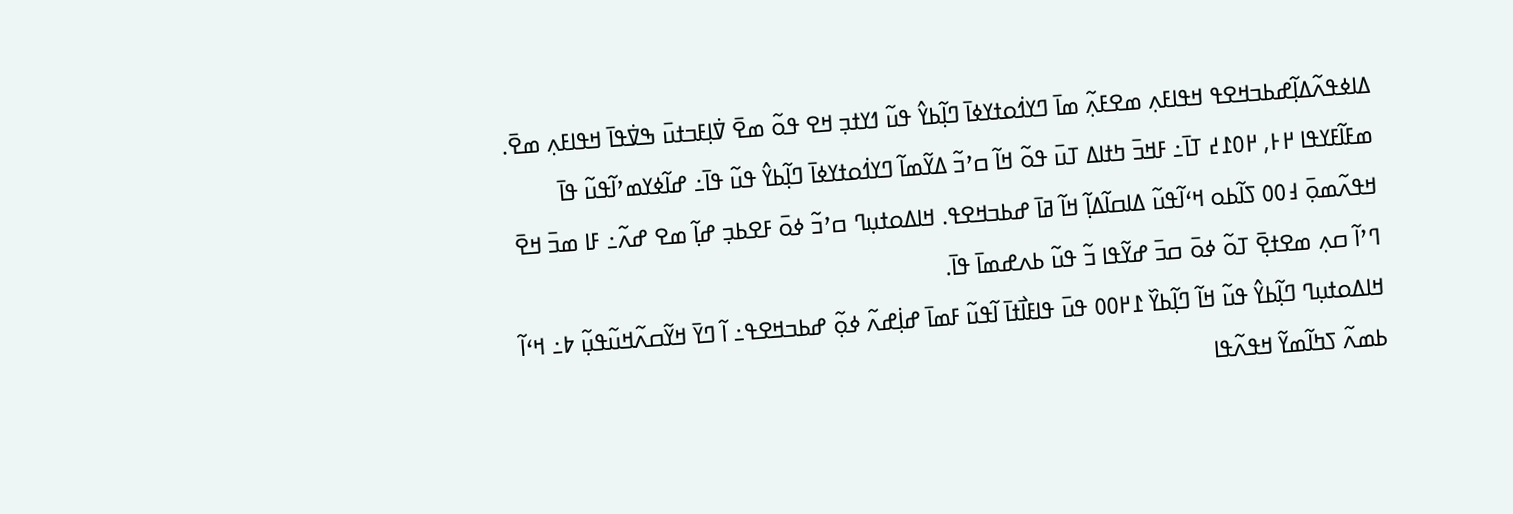ߡߊߦߟߍ߬ߡߊ߲߬ߝߕߏߞߐߟ ߞߟߊߓߍ߲ ߘߐߓߍ߲߬ ߘߊ߫ ߣߌߗ߭ߋߙߌߦߊ߫ ߣߊ߲߬ߕߌ߮ ߟߎ߬ ߗߌߙߏ߲ ߞߐ ߟߋ߬ ߘߐ߫ ߜ߭ߊ߲ߓߏߙߎ߫ ߒߜ߭ߟߊ߫ ߞߟߊߓߍ߲ ߘߐ߫. ߘߓߊ߬ߓߌߟߊ ߂߅, ߂߀߁߄ ߠߊ߫߸ ߓߞߏ߫ ߤߙߊߡ ߠߎ߫ ߟߋ߬ ߞߊ߬ ߛߴߏ߬ ߡߌ߬ߘߊ߬ ߣߌߗ߭ߋߙߌߦߊ߫ ߣߊ߲߬ߕߌ߮ ߟߎ߬ ߟߊ߫߸ ߝߊ߬ߦߌߘߴߊ߬ߟߎ߬ ߟߊ߫ ߞߟߍ߬ߘߋ߲߫ ߃߀߀ ߖߊ߬ߕߋ ߞߵߊ߬ߟߎ߬ ߡߊߛߊ߬ߡߊ߲߬ ߞߊ߬ ߥߊ߫ ߝߕߏߞߐߟ. ߞߊߡߋߙߎ߲ߣ ߛߴߏ߬ ߦߋ߫ ߓߐߕߏ߲ ߝߊ߲߬ ߘߐ ߝߍ߬߸ ߓߊ ߘߏ߫ ߞߐ߫ ߣߴߊ߬ ߛߍ߲ ߘߐߙߐ߲߫ ߠߋ߬ ߦߋ߫ ߛߏ߫ ߝߌ߬ߟߊ ߏ߬ ߟߎ߬ ߕߍߝߘߊ߫ ߟߊ߫.
ߞߊߡߋߙߎ߲ߣ ߣߊ߲߬ߕߌ߮ ߟߎ߬ ߞߊ߬ ߣߊ߲߬ߕߌ߰ ߁߂߀߀ ߟߎ߫ ߟߊߓߊ߯ߙߊ߫ ߊ߬ߟߎ߬ ߓߘߊ߫ ߝߊ߲߭ߝߍ߬ ߦߋ߲߬ ߝߕߏߞߐߟ߸ ߊ߬ ߣߌ߫ ߞߌ߬ߛߍ߬ߞߎ߬ߟߎ߲߬ ߈߸ ߞߵߊ߬ ߕߘߍ߬ ߖߤߊ߬ߘߌ߬ ߞߟߍ߬ߟߊ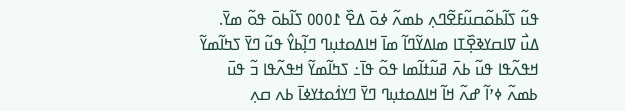ߟߎ߬ ߖߊ߬ߕߋ߬ߛߎ߬ߓߐ߬ߣߍ߲ ߕߘߍ߬ ߦߋ߫ ߡߐ߰ ߁߀߀߀ ߖߊ߬ߕߋ߫ ߟߋ߬ ߘߌ߫.
ߡߎ߯ ߜߊߛߌߢߐ߲߰ߠߊ ߘߊߡߌ߬ߣߊ߬ ߘߊ߫ ߞߊߡߋߙߎ߲ߣ ߣߊ߲߬ߕߌ߮ ߟߎ߬ ߣߌ߫ ߖߤߊ߬ߘߌ߬ ߞߟߍ߬ߟߊ ߟߎ߬ ߕߍ߫ ߥߎ߬ߙߊ߬ߘߊ ߟߋ߬ ߟߊ߫߸ ߖߤߊ߬ߘߌ߬ ߞߟߍ߬ߟߊ ߏ߬ ߟߎ߫ ߕߘߍ߬ ߦߴߊ߬ ߝߍ߬ ߞߊ߬ ߞߊߡߋߙߎ߲ߣ ߣߌ߫ ߣߌߗ߭ߋߙߌߦߊ߫ ߕߍ ߛߍ߲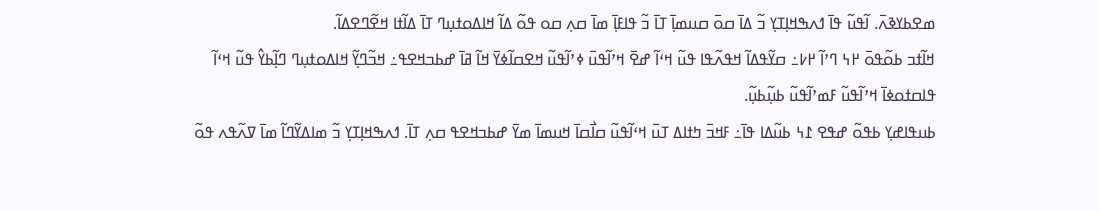ߘߐߕߌߢߍ߫. ߊ߬ߟߎ߬ ߟߊ߫ ߗߍߒߞߊ߲ߠߌ߲ ߏ߬ ߡߊ߫ ߛߋ߫ ߛߎߘߊ߲߫ ߠߊ߫ ߏ߬ ߟߊߓߊ߲߫ ߘߊ߫ ߛߍ߲ ߛߋ ߟߋ߬ ߡߊ߬ ߞߊߡߋߙߎ߲ߣ ߠߊ߫ ߡߊ߬ߙߊ ߞߐ߬ߣߐߡߊ߬.
ߞߊ߬ߙߏ ߕߋ߬ߟߋ߫ ߂߆ ߣߴߊ߬ ߂߇߸ ߛߌ߬ߟߡߊ߬ ߞߟߍ߬ߟߊ ߟߎ߬ ߞߵߊ߬ ߝߐ߫ ߞߴߊ߬ߟߎ߫ ߦߴߊ߬ߟߎ߬ ߞߐߛߊ߬ߦߌ߫ ߞߊ߬ ߥߊ߫ ߝߕߏߞߐߟ߸ ߞߏ߬ߣߌ߲߬ ߞߊߡߋߙߎ߲ߣ ߣߊ߲߬ߕߌ߮ ߟߎ߬ ߞߵߊ߬ ߟߊߛߙߋߦߊ߫ ߞߴߊ߬ߟߎ߬ ߓߘߴߊ߬ߟߎ߬ ߕߎ߲߬ߕߎ߲߬.
ߕߎߟߊߝߌ߲ ߕߟߋ߬ ߝߟߐ ߁߆ ߕߎ߬ߡߊ ߟߊ߫߸ ߓߞߏ߫ ߤߙߊߡ ߠߎ߫ ߞߵߊ߬ߟߎ߬ ߛߊ߯ߛߊ߫ ߞߎߘߊ߫ ߘߌ߫ ߝߕߏߞߐߟ ߛߍ߲ ߠߊ߫. ߗߍߒߞߊ߲ߠߌ߲ ߏ߬ ߘߊߡߌ߬ߣߊ߬ ߘߊ߫ ߜߍ߬ߟߍ ߟߋ߬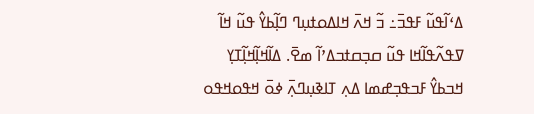ߡߵߊ߬ߟߎ߬ ߓߟߏ߫߸ ߏ߬ ߞߍ߫ ߞߊߡߋߙߎ߲ߣ ߣߊ߲߬ߕߌ߮ ߟߎ߬ ߞߊ߬ ߜߟߍ߬ߟߊ߬ߞߊ ߟߎ߬ ߛߏ߲ߛߙߏߡߴߊ߬ ߘߐ߫. ߡߊ߬ߞߊ߲߬ߞߊ߲߬ߠߌ߲ ߞߏߕߌ߮ ߓߏߟߏ߲ߝߘߊ ߡߍ߲ ߠߊߢߎ߲ߣߍ߲߫ ߦߋ߫ ߞߟߋߞߟߋ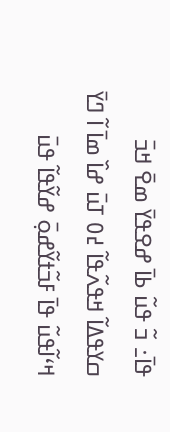ߟߊ߫߸ ߏ߬ ߟߎ߬ ߕߊ߫ ߝߐߟߌ߫ ߘߐ߫ ߞߏ߫ ߛߌߟߡߊ߬ ߞߟߍ߬ߟߊ߬ ߄߀ ߠߎ߫ ߝߊ߰ ߘߊ߫ ߊ߬ ߣߌ߫ ߞߵߊ߬ߟߎ߬ ߟߊ߫ ߓߏ߬ߙߌ߬ߝߋ߲߫ ߝߌ߬ߟߊ߬ ߟߎ߫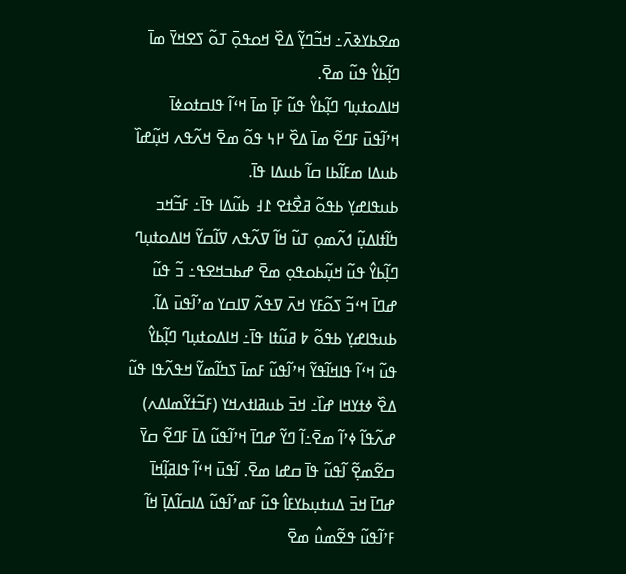ߘߐߕߌߢߍ߫߸ ߞߏ߬ߣߌ߲߬ ߡߐ߰ ߞߋߟߋ߲߫ ߠߋ߬ ߖߐߞߌ߫ ߘߊ߫ ߣߊ߲߬ߕߌ߮ ߟߎ߬ ߘߐ߫.
ߞߊߡߋߙߎ߲ߣ ߣߊ߲߬ߕߌ߮ ߟߎ߬ ߓߊ߲߫ ߘߊ߫ ߞߵߊ߬ ߟߊߛߙߋߦߊ߫ ߞߴߊ߬ߟߎ߫ ߓߣߐ߬ ߘߊ߫ ߡߐ߰ ߂߆ ߟߋ߬ ߘߐ߫ ߞߍ߬ߟߍ ߞߎ߲߬ߝߊ߰ ߕߎߡߊ ߘߓߊ߬ߕߊ ߛߊ߬ ߕߎߡߊ ߟߊ߫.
ߕߎߟߊߝߌ߲ ߕߟߋ߬ ߥߐ߯ߙߐ ߁߃ ߕߎ߬ߡߊ ߟߊ߫߸ ߓߏ߬ߞߏ ߤߊ߬ߙߊߡߎ߲߬ ߗߍ߬ߘߋ߲ ߠߎ߬ ߞߊ߬ ߜߍ߬ߟߍ ߜߊ߬ߛߌ߬ ߞߊߡߋߙߎ߲ߣ ߣߊ߲߬ߕߌ߮ ߟߎ߬ ߞߎ߲߬ߕߋߟߋ߲ ߘߐ߫ ߝߕߏߞߐߟ߸ ߏ߬ ߟߎ߬ ߝߣߊ߫ ߞߵߏ߬ ߖߋ߬ߓߌ ߞߍ߫ ߜߟߍ߬ ߜߊߛߌ ߘߴߊ߬ߟߎ߫ ߡߊ߬. ߕߎߟߊߝߌ߲ ߕߟߋ߬ ߈ ߥߎ߬ߙߊ ߟߊ߫߸ ߞߊߡߋߙߎ߲ߣ ߣߊ߲߬ߕߌ߮ ߟߎ߬ ߞߵߊ߬ ߟߊߞߊ߬ߟߌ߬ ߞߴߊ߬ߟߎ߬ ߓߘߊ߫ ߖߤߊ߬ߘߌ߬ ߞߟߍ߬ߟߊ ߟߎ߬ ߡߐ߰ ߦߙߌߞߊ ߝߊ߰߸ ߞߏ߫ ߕߎߥߊߙߍߞߌ (ߓߏ߬ߙߌ߬ߘߊߡߍ) ߝߍ߬ߟߊ߬ ߦߴߊ߬ ߘߐ߫߸ߊ߬ ߣߌ߬ ߝߣߊ߫ ߞߴߊ߬ߟߎ߬ ߡߊ߫ ߓߣߐ߬ ߛߌ߫ ߛߐ߬ߘߐ߲߬ ߊ߬ߟߎ߬ ߟߊ߫ ߛߝߊ ߘߐ߫. ߊ߬ߟߎ߫ ߞߵߊ߬ ߟߊߥߊ߲߬ߞߊ߫ ߝߣߊ߫ ߞߏ߫ ߡߎߙߎ߲ߕߌߓߊ߮ ߟߎ߬ ߓߘߴߊ߬ߟߎ߬ ߡߊߛߊ߬ߡߊ߲߫ ߞߊ߬ ߓߴߊ߬ߟߎ߬ ߟߐ߬ߘߎ߮ ߘߐ߫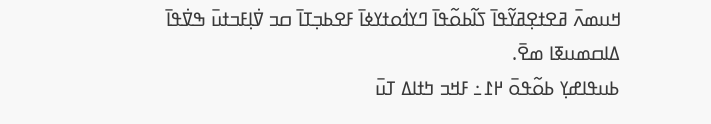ߞߎߘߍ߫ ߥߐߙߐ߲ߥߌ߬ߟߊ߫ ߖߊ߬ߕߋ߬ߟߊ߫ ߣߌߗ߭ߋߙߌߦߊ߫ ߓߐߕߏ߲ߠߊ߫ ߛߏ ߜ߭ߊ߲ߓߏߙߎ߫ ߒߜ߭ߟߊ߫ ߡߊߛߘߎߧߊ ߘߐ߫.
ߕߎߟߊߝߌ߲ ߕߋ߬ߟߋ߫ ߂߁߸ ߓߞߏ ߤߙߊߡ ߠߎ߫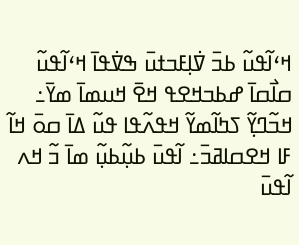ߞߵߊ߬ߟߎ߬ ߕߏ߫ ߜ߭ߊ߲ߓߏߙߎ߫ ߒߜ߭ߟߊ߫ ߞߵߊ߬ߟߎ߬ ߛߊ߯ߛߊ߫ ߝߕߏߞߐߟ ߞߐ߫ ߞߎߘߊ߫ ߘߌ߫߸ ߞߏ߬ߣߌ߲߬ ߖߤߊ߬ߘߌ߬ ߞߟߍ߬ߟߊ ߟߎ߬ ߡߊ߫ ߛߋ߫ ߞߊ߬ ߓߊ ߞߐߛߊߥߏ߫߸ ߊ߬ߟߎ߫ ߕߎ߲߬ߕߎ߲߬ ߘߊ߫ ߏ߬ ߞߍ ߊ߬ߟߎ߫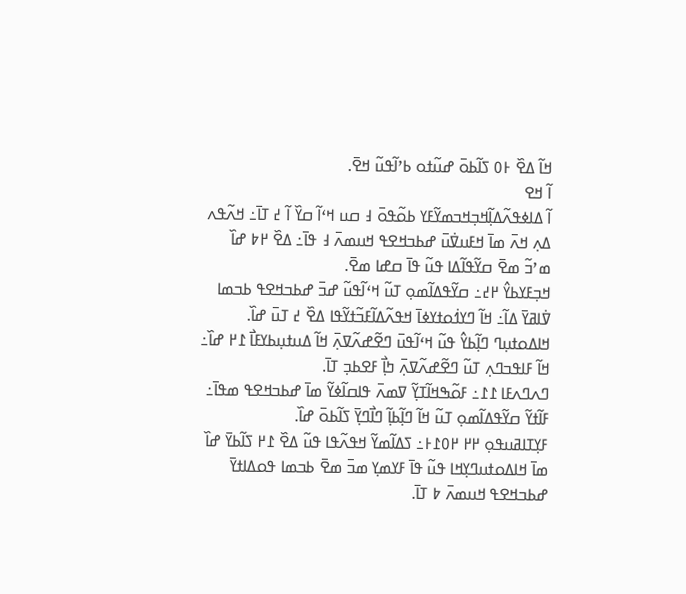ߞߊ߬ ߡߐ߰ ߅߀ ߖߊ߬ߕߋ߫ ߝߎ߬ߙߋ ߕߴߊ߬ߟߎ߬ ߞߐ߫.
ߊ߬ ߞߐ
ߊ߬ ߡߊߦߟߍ߬ߡߊ߲߬ߞߏ߲ߞߏߘߌ߬ߓߌ ߕߋ߬ߟߋ߫ ߃ ߛߎ ߞߵߊ߬ ߛߌ߰ ߊ߬ ߄ ߠߊ߫߸ ߞߍ߬ߟߍ ߡߍ߲ ߞߍ߫ ߘߊ߫ ߞߓߎߜ߭ߎ߫ ߝߕߏߞߐߟ ߞߎߘߍ߫ ߃ ߟߊ߫߸ ߡߐ߰ ߂߈ ߝߊ߰ ߘߴߏ߬ ߘߐ߫ ߛߌ߬ߟߊ߬ߡߊ ߟߎ߬ ߟߊ߫ ߛߝߊ ߘߐ߫.
ߞߏ߲ߓߌߕߌ߮ ߂߄߸ ߛߌ߬ߟߡߊ߬ߘߋ߲ ߠߎ߬ ߞߵߊ߬ߟߎ߬ ߝߏ߫ ߝߕߏߞߐߟ ߕߏߘߊ ߜ߭ߊߥߌ߫ ߡߊ߬߸ ߞߊ߬ ߣߌߗ߭ߋߙߌߦߊ߫ ߞߟߍ߬ߡߊ߬ߓߏ߬ߙߌ߬ߟߊ ߡߐ߰ ߄ ߠߎ߫ ߝߊ߰. ߞߊߡߋߙߎ߲ߣ ߣߊ߲߬ߕߌ߮ ߟߎ߬ ߞߵߊ߬ߟߎ߫ ߣߐ߬ߝߍ߬ߜߍ߲߫ ߞߊ߬ ߡߎߙߎ߲ߕߌߓߊ߯ ߁߂ ߝߊ߰߸ ߞߊ߬ ߓߊߟߏߣߍ߲ ߠߎ߬ ߣߐ߬ߝߍ߬ߜߍ߲߫ ߤߊ߲߯ ߓߐߕߏ߲ ߠߊ߫.
ߣߍߣߍߓߊ ߁߁߸ ߓߋ߬ߒߞߊ߬ߠߌ߲߬ ߜߘߍ߫ ߟߊߛߊ߬ߦߌ߬ ߘߊ߫ ߝߕߏߞߐߟ ߘߟߊ߫߸ ߓߊ߬ߙߌ߬ ߛߌ߬ߟߡߊ߬ߘߋ߲ ߠߎ߬ ߞߊ߬ ߣߊ߲߬ߕߊ߲߬ ߣߊ߯ߣߌ߲߫ ߖߊ߬ߕߋ߫ ߝߊ߰.
ߓߌ߲ߠߊߥߎߟߋ߲ ߂߂ ߂߀߁߅߸ ߖߡߊ߬ߘߌ߬ ߞߟߍ߬ߟߊ ߟߎ߬ ߡߐ߰ ߁߂ ߖߊ߬ߕߌ߫ ߝߊ߰ ߘߊ߫ ߞߊߡߋߙߎߣߌ߲ߞߊ ߟߎ߬ ߟߊ߫ ߓߌߘߌ߲ ߘߏ߫ ߘߐ߫ ߕߏߘߊ ߟߋߡߊߙߌ߫ ߝߕߏߞߐߟ ߞߎߘߍ߫ ߈ ߠߊ߫.